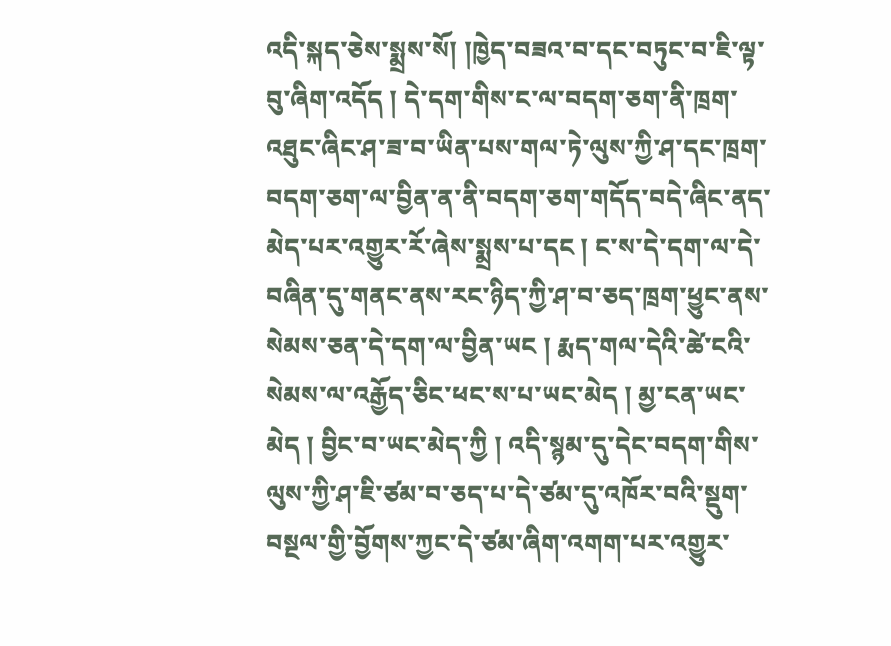འདི་སྐད་ཅེས་སྨྲས་སོ། །ཁྱེད་བཟའ་བ་དང་བཏུང་བ་ཇི་ལྟ་བུ་ཞིག་འདོད ། དེ་དག་གིས་ང་ལ་བདག་ཅག་ནི་ཁྲག་འཐུང་ཞིང་ཤ་ཟ་བ་ཡིན་པས་གལ་ཏེ་ལུས་ཀྱི་ཤ་དང་ཁྲག་བདག་ཅག་ལ་བྱིན་ན་ནི་བདག་ཅག་གདོད་བདེ་ཞིང་ནད་མེད་པར་འགྱུར་རོ་ཞེས་སྨྲས་པ་དང ། ང་ས་དེ་དག་ལ་དེ་བཞིན་དུ་གནང་ནས་རང་ཉིད་ཀྱི་ཤ་བ་ཅད་ཁྲག་ཕྱུང་ནས་སེམས་ཅན་དེ་དག་ལ་བྱིན་ཡང ། རྨད་གལ་དེའི་ཚེ་ངའི་སེམས་ལ་འརྒྱོད་ཅིང་ཕང་ས་པ་ཡང་མེད ། མྱ་ངན་ཡང་མེད ། བྱིང་བ་ཡང་མེད་ཀྱི ། འདི་སྙམ་དུ་དེང་བདག་གིས་ལུས་ཀྱི་ཤ་ཇི་ཙམ་བ་ཅད་པ་དེ་ཙམ་དུ་འཁོར་བའི་སྡུག་བསྔལ་གྱི་བྱོགས་ཀྱང་དེ་ཙམ་ཞིག་འགག་པར་འགྱུར་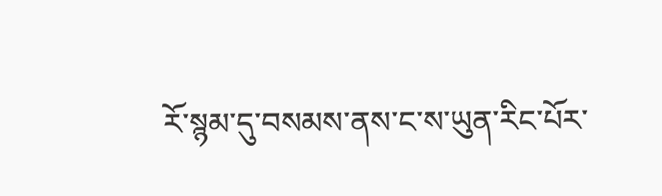རོ་སྙམ་དུ་བསམས་ནས་ང་ས་ཡུན་རིང་པོར་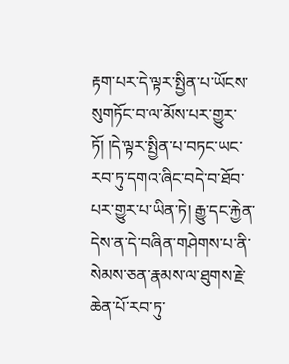རྟག་པར་དེ་ལྟར་སྤྱིན་པ་ཡོངས་སུགཏོང་བ་ལ་མོས་པར་གྱུར་ཏོ། །དེ་ལྟར་སྤྱིན་པ་བཏང་ཡང་རབ་ཏུ་དགའ་ཞིང་བདེ་བ་ཐོབ་པར་གྱུར་པ་ཡིན་ཏེ། རྒྱུ་དང་རྐྱེན་དེས་ན་དེ་བཞིན་གཤེགས་པ་ནི་སེམས་ཅན་རྣམས་ལ་ཐུགས་རྗེ་ཆེན་པོ་རབ་ཏུ་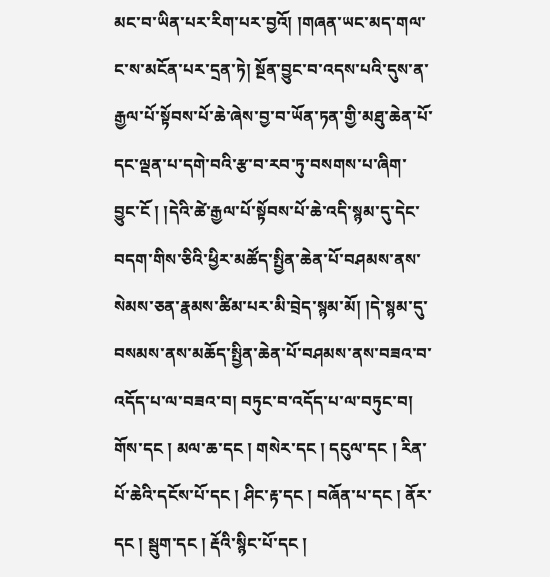མང་བ་ཡིན་པར་རིག་པར་བྱའོ། །གཞན་ཡང་མད་གལ་ང་ས་མངོན་པར་དྲན་ཏེ། སྔོན་བྱུང་བ་འདས་པའི་དུས་ན་རྒྱལ་པོ་སྟོབས་པོ་ཆེ་ཞེས་བྱ་བ་ཡོན་ཏན་གྱི་མཐུ་ཆེན་པོ་དང་ལྡན་པ་དགེ་བའི་རྩ་བ་རབ་ཏུ་བསགས་པ་ཞིག་བྱུང་ངོ ། །དེའི་ཚེ་རྒྱལ་པོ་སྟོབས་པོ་ཆེ་འདི་སྙམ་དུ་དེང་བདག་གིས་ཅིའི་ཕྱིར་མཚོད་སྤྱིན་ཆེན་པོ་བཤམས་ནས་སེམས་ཅན་རྣམས་ཚིམ་པར་མི་བྲེད་སྙམ་མོ། །དེ་སྙམ་དུ་བསམས་ནས་མཆོད་སྤྱིན་ཆེན་པོ་བཤམས་ནས་བཟའ་བ་འདོད་པ་ལ་བཟའ་བ། བཏུང་བ་འདོད་པ་ལ་བཏུང་བ། གོས་དང ། མལ་ཆ་དང ། གསེར་དང ། དངུལ་དང ། རིན་པོ་ཆེའི་དངོས་པོ་དང ། ཤིང་རྟ་དང ། བཞོན་པ་དང ། ནོར་དང ། སྦུག་དང ། རྡོའི་སྙིང་པོ་དང །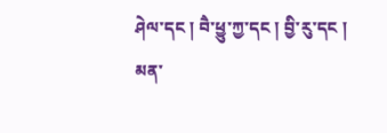ཤེལ་དང ། བཻ་ཕྱུ་ཀྱ་དང ། བྱི་རུ་དང །
མན་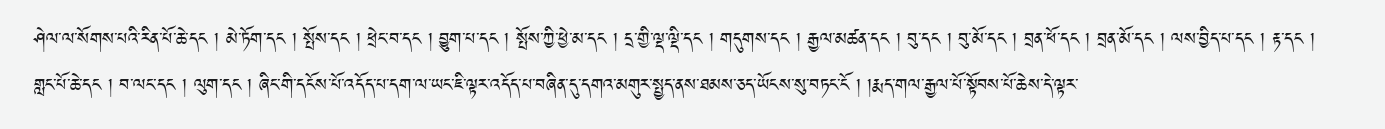ཤེལ་ལ་སོགས་པའི་རིན་པོ་ཆེ་དང ། མེ་ཏོག་དང ། སྤོས་དང ། ཕྲེང་བ་དང ། བྱུག་པ་དང ། སྤོས་ཀྱི་ཕྱེ་མ་དང ། དྲ་གྱི་ལྡ་ལྡི་དང ། གདུགས་དང ། རྒྱལ་མཚན་དང ། བུ་དང ། བུ་མོ་དང ། བྲན་ཕོ་དང ། བྲན་མོ་དང ། ལས་བྱིད་པ་དང ། རྟ་དང ། གླང་པོ་ཆེ་དང ། བ་ལང་དང ། ལུག་དང ། ཞིང་གི་དངོས་པོ་འདོད་པ་དག་ལ་ཡང་ཇི་ལྟར་འདོད་པ་བཞིན་དུ་དགའ་མགུར་སྤྱད་ནས་ཐམས་ཅད་ཡོངས་སུ་བཏང་ངོ ། །རྨད་གལ་རྒྱལ་པོ་སྟོབས་པོ་ཆེས་དེ་ལྟར་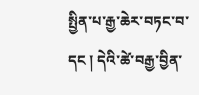སྤྱིན་པ་རྒྱ་ཆེར་བཏང་བ་དང ། དེའི་ཚེ་བརྒྱ་བྱིན་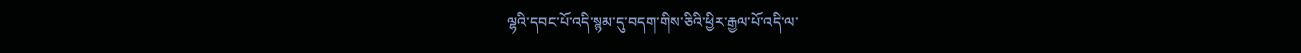ལྷའི་དབང་པོ་འདི་སྙམ་དུ་བདག་གིས་ཅིའི་ཕྱིར་རྒྱལ་པོ་འདི་ལ་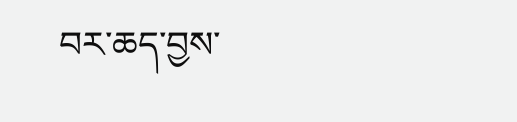བར་ཆད་བྱས་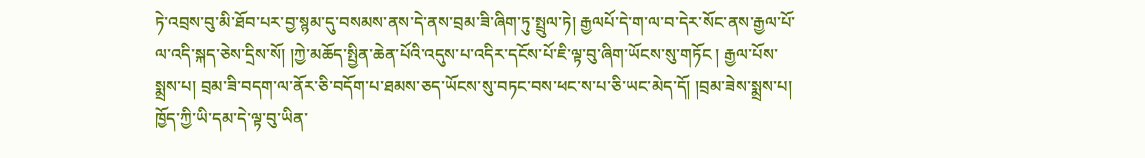ཏེ་འབྲས་བུ་མི་ཐོབ་པར་བྱ་སྙམ་དུ་བསམས་ནས་དེ་ནས་བྲམ་ཟི་ཞིག་ཏུ་སྤྲུལ་ཏེ། རྒྱལཔོ་དེ་ག་ལ་བ་དེར་སོང་ནས་རྒྱལ་པོ་ལ་འདི་སྐད་ཅེས་དྲིས་སོ། །ཀྱེ་མཆོད་སྤྱིན་ཆེན་པོའི་འདུས་པ་འདིར་དངོས་པོ་ཇི་ལྟ་བུ་ཞིག་ཡོངས་སུ་གཏོང ། རྒྱལ་པོས་སྨྲས་པ། བྲམ་ཟི་བདག་ལ་ནོར་ཅི་བདོག་པ་ཐམས་ཅད་ཡོངས་སུ་བཏང་བས་ཕང་ས་པ་ཅི་ཡང་མེད་དོ། །བྲམ་ཟེས་སྨྲས་པ། ཁྱོད་ཀྱི་ཡི་དམ་དེ་ལྟ་བུ་ཡིན་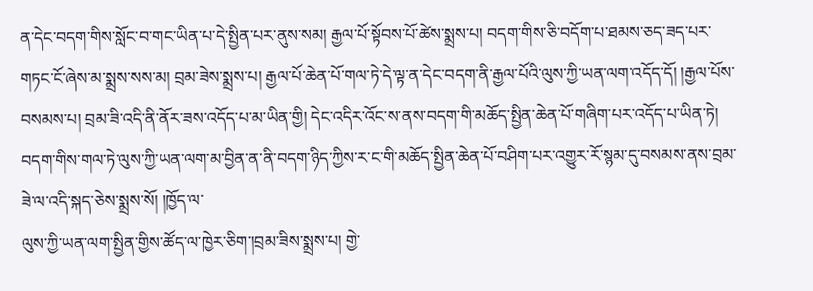ན་དེང་བདག་གིས་སློང་བ་གང་ཡིན་པ་དེ་སྤྱིན་པར་ནུས་སམ། རྒྱལ་པོ་སྟོབས་པོ་ཚེས་སྨྲས་པ། བདག་གིས་ཅི་བདོག་པ་ཐམས་ཅད་ཟད་པར་གཏང་ངོ་ཞེས་མ་སྨྲས་སས་མ། བྲམ་ཟེས་སྨྲས་པ། རྒྱལ་པོ་ཆེན་པོ་གལ་ཏེ་དེ་ལྟ་ན་དེང་བདག་ནི་རྒྱལ་པོའི་ལུས་ཀྱི་ཡན་ལག་འདོད་དོ། །རྒྱལ་པོས་བསམས་པ། བྲམ་ཟི་འདི་ནི་ནོར་ཟས་འདོད་པ་མ་ཡིན་གྱི། དེང་འདིར་འོང་ས་ནས་བདག་གི་མཆོད་སྤྱིན་ཆེན་པོ་གཞིག་པར་འདོད་པ་ཡིན་ཏེ། བདག་གིས་གལ་ཏེ་ལུས་ཀྱི་ཡན་ལག་མ་བྱིན་ན་ནི་བདག་ཉིད་ཀྱིས་ར་ང་གི་མཆོད་སྤྱིན་ཆེན་པོ་བཤིག་པར་འགྱུར་རོ་སྙམ་དུ་བསམས་ནས་བྲམ་ཟེ་ལ་འདི་སྐད་ཅེས་སྨྲས་སོ། །ཁྱོད་ལ་
ལུས་ཀྱི་ཡན་ལག་སྤྱིན་གྱིས་ཚོད་ལ་ཁྱེར་ཅིག་།བྲམ་ཟིས་སྨྲས་པ། གྱེ་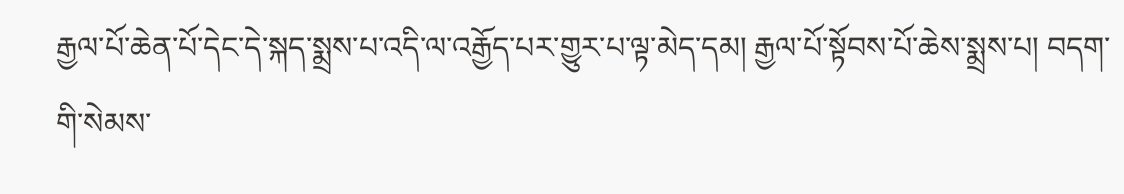རྒྱལ་པོ་ཆེན་པོ་དེང་དེ་སྐད་སྨྲས་པ་འདི་ལ་འརྒྱོད་པར་གྱུར་པ་ལྟ་མེད་དམ། རྒྱལ་པོ་སྟོབས་པོ་ཆེས་སྨྲས་པ། བདག་གི་སེམས་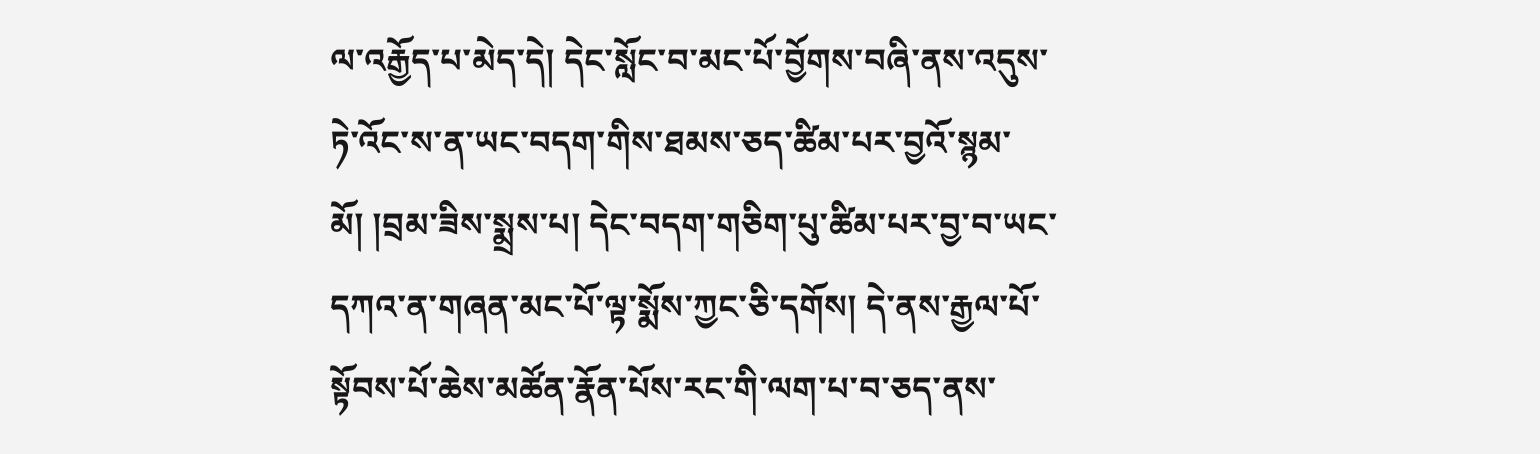ལ་འརྒྱོད་པ་མེད་དེ། དེང་སློང་བ་མང་པོ་བྱོགས་བཞི་ནས་འདུས་ཏེ་འོང་ས་ན་ཡང་བདག་གིས་ཐམས་ཅད་ཚིམ་པར་བྱའོ་སྙམ་མོ། །བྲམ་ཟིས་སྨྲས་པ། དེང་བདག་གཅིག་པུ་ཚིམ་པར་བྱ་བ་ཡང་དཀའ་ན་གཞན་མང་པོ་ལྟ་སྨོས་ཀྱང་ཅི་དགོས། དེ་ནས་རྒྱལ་པོ་སྟོབས་པོ་ཆེས་མཚོན་རྣོན་པོས་རང་གི་ལག་པ་བ་ཅད་ནས་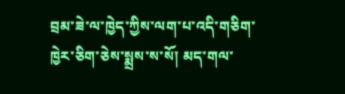བྲམ་ཟེ་ལ་ཁྱེད་ཀྱིས་ལག་པ་འདི་གཅིག་ཁྱེར་ཅིག་ཅེས་སྨྲས་ས་སོ། མད་གལ་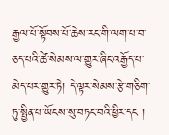རྒྱལ་པོ་སྟོབས་པོ་ཆེས་རང་གི་ལག་པ་བ་ཅད་པའི་ཚེ་སེམས་ལ་གྱུར་ཞིང་འརྒྱོད་པ་མེད་པར་གྱུར་ཏེ། དེ་ལྟར་སེམས་རྩེ་གཅིག་ཏུ་སྤྱིན་པ་ཡོངས་སུ་བཏང་བའི་ཕྱིར་དང །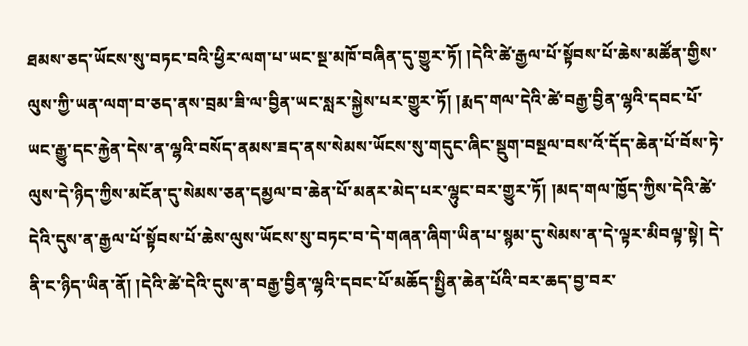ཐམས་ཅད་ཡོངས་སུ་བཏང་བའི་ཕྱིར་ལག་པ་ཡང་སྔ་མཁོ་བཞིན་དུ་གྱུར་ཏོ། །དེའི་ཚེ་རྒྱལ་པོ་སྟོབས་པོ་ཆེས་མཚོན་གྱིས་ལུས་ཀྱི་ཡན་ལག་བ་ཅད་ནས་བྲམ་ཟི་ལ་བྱིན་ཡང་སླར་སྐྱེས་པར་གྱུར་ཏོ། །རྨད་གལ་དེའི་ཚེ་བརྒྱ་བྱིན་ལྷའི་དབང་པོ་ཡང་རྒྱུ་དང་རྐྱེན་དེས་ན་ལྷའི་བསོད་ནམས་ཟད་ནས་སེམས་ཡོངས་སུ་གདུང་ཞིང་སྡུག་བསྔལ་བས་འོ་དོད་ཆེན་པོ་བོས་ཏེ་ལུས་དེ་ཉིད་ཀྱིས་མངོན་དུ་སེམས་ཅན་དམྱལ་བ་ཆེན་པོ་མནར་མེད་པར་ལྷུང་བར་གྱུར་ཏོ། །མད་གལ་ཁྱོད་ཀྱིས་དེའི་ཚེ་དེའི་དུས་ན་རྒྱལ་པོ་སྟོབས་པོ་ཆེས་ལུས་ཡོངས་སུ་བཏང་བ་དེ་གཞན་ཞིག་ཡིན་པ་སྙམ་དུ་སེམས་ན་དེ་ལྟར་མིབལྟ་སྟེ། དེ་ནི་ང་ཉིད་ཡིན་ནོ། །དེའི་ཚེ་དེའི་དུས་ན་བརྒྱ་བྱིན་ལྷའི་དབང་པོ་མཆོད་སྤྱིན་ཆེན་པོའི་བར་ཆད་བྱ་བར་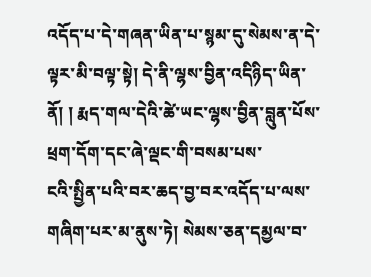འདོད་པ་དེ་གཞན་ཡིན་པ་སྙམ་དུ་སེམས་ན་དེ་ལྟར་མི་བལྟ་སྟེ། དེ་ནི་ལྷས་བྱིན་འདིཉིད་ཡིན་ནོ། ། རྨད་གལ་དེའི་ཚེ་ཡང་ལྷས་བྱིན་བླུན་པོས་ཕྲག་དོག་དང་ཞེ་ལྡང་གི་བསམ་པས་
ངའི་སྤྱིན་པའི་བར་ཆད་བྱ་བར་འདོད་པ་ལས་གཞིག་པར་མ་ནུས་ཏེ། སེམས་ཅན་དམྱལ་བ་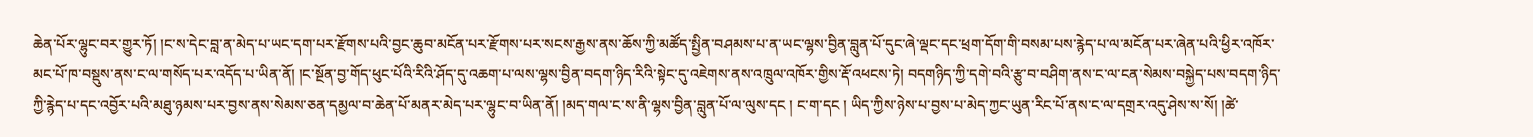ཆེན་པོར་ལྷུང་བར་གྱུར་ཏོ། །ང་ས་དེང་བླ་ན་མེད་པ་ཡང་དག་པར་རྫོགས་པའི་བྱང་ཆུབ་མངོན་པར་རྫོགས་པར་སངས་རྒྱས་ནས་ཆོས་ཀྱི་མཚོད་སྤྱིན་བཤམས་པ་ན་ཡང་ལྷས་བྱིན་བླུན་པོ་དུང་ཞེ་ལྡང་དང་ཕྲག་དོག་གི་བསམ་པས་རྙེད་པ་ལ་མངོན་པར་ཞེན་པའི་ཕྱིར་འཁོར་མང་པོ་ཁ་བསྡུས་ནས་ང་ལ་གསོད་པར་འདོད་པ་ཡིན་ནོ། །ང་སྔོན་བྱ་གོད་ཕུང་པོའི་རིའི་ཤོད་དུ་འཆག་པ་ལས་ལྷས་བྱིན་བདག་ཉིད་རིའི་སྟེང་དུ་འཇེགས་ནས་འཁྲུལ་འཁོར་གྱིས་རྡོ་འཕངས་ཏེ། བདགཉིད་ཀྱི་དགེ་བའི་རྩུ་བ་བཤིག་ནས་ང་ལ་ངན་སེམས་བསྐྱེད་པས་བདག་ཉིད་ཀྱི་རྙེད་པ་དང་འབྱོར་པའི་མཐུ་ཉམས་པར་བྱས་ནས་སེམས་ཅན་དམྱལ་བ་ཆེན་པོ་མནར་མེད་པར་ལྷུང་བ་ཡིན་ནོ། །མད་གལ་ང་ས་ནི་ལྷས་བྱིན་བླུན་པོ་ལ་ལུས་དང ། ང་ག་དང ། ཡིད་ཀྱིས་ཉེས་པ་བྱས་པ་མེད་ཀྱང་ཡུན་རིང་པོ་ནས་ང་ལ་དགྲར་འདུ་ཤེས་ས་སོ། །ཚེ་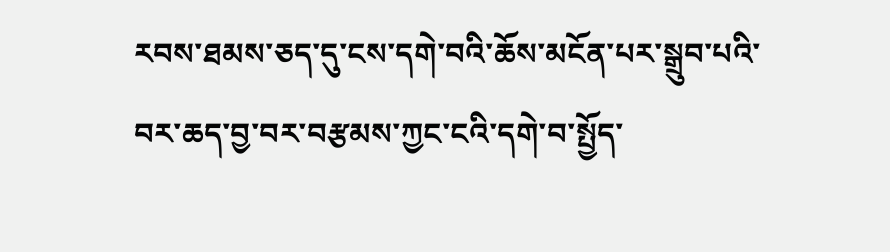རབས་ཐམས་ཅད་དུ་ངས་དགེ་བའི་ཆོས་མངོན་པར་སྒྲུབ་པའི་བར་ཆད་བྱ་བར་བརྩམས་ཀྱང་ངའི་དགེ་བ་སྤྱོད་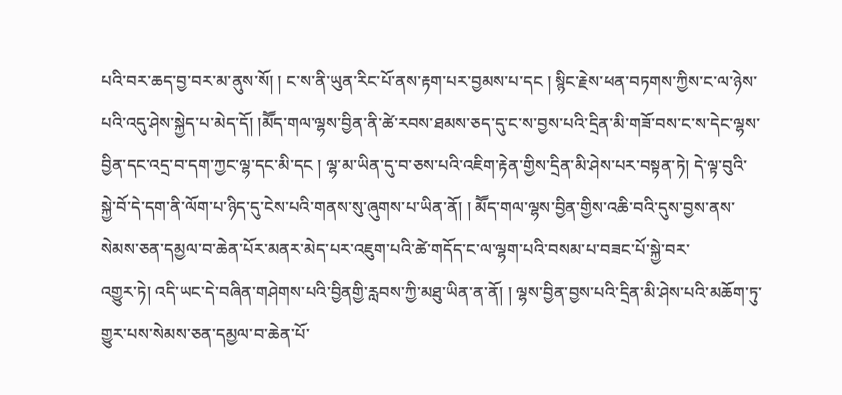པའི་བར་ཆད་བྱ་བར་མ་ནུས་སོ། ། ང་ས་ནི་ཡུན་རིང་པོ་ནས་རྟག་པར་བྱམས་པ་དང ། སྙིང་རྗེས་ཕན་བཏགས་ཀྱིས་ང་ལ་ཉེས་པའི་འདུ་ཤེས་སྐྱེད་པ་མེད་དོ། །མཽད་གལ་ལྷས་བྱིན་ནི་ཚེ་རབས་ཐམས་ཅད་དུ་ང་ས་བྱས་པའི་དྲིན་མི་གཟོ་བས་ང་ས་དེང་ལྷས་བྱིན་དང་འདྲ་བ་དག་ཀྱང་ལྷ་དང་མི་དང ། ལྷ་མ་ཡིན་དུ་བ་ཅས་པའི་འཇིག་རྟེན་གྱིས་དྲིན་མི་ཤེས་པར་བསྟན་ཏེ། དེ་ལྟ་བུའི་སྐྱེ་བོ་དེ་དག་ནི་ལོག་པ་ཉིད་དུ་ངེས་པའི་གནས་སུ་ཞུགས་པ་ཡིན་ནོ། ། མཽད་གལ་ལྷས་བྱིན་གྱིས་འཆི་བའི་དུས་བྱས་ནས་སེམས་ཅན་དམྱལ་བ་ཆེན་པོར་མནར་མེད་པར་འཇུག་པའི་ཚེ་གདོད་ང་ལ་ལྷག་པའི་བསམ་པ་བཟང་པོ་སྐྱེ་བར་
འགྱུར་ཏེ། འདི་ཡང་དེ་བཞིན་གཤེགས་པའི་བྱིནགྱི་རླབས་ཀྱི་མཐུ་ཡིན་ན་ནོ། ། ལྷས་བྱིན་བྱས་པའི་དྲིན་མི་ཤེས་པའི་མཆོག་ཏུ་གྱུར་པས་སེམས་ཅན་དམྱལ་བ་ཆེན་པོ་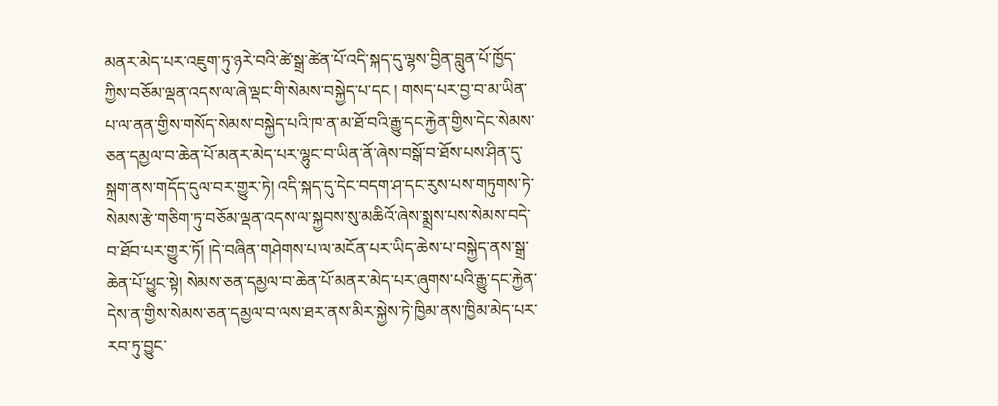མནར་མེད་པར་འཇུག་ཏུ་ཉརེ་བའི་ཚེ་སྒྲ་ཚེན་པོ་འདི་སྐད་དུ་ལྷས་བྱིན་བླུན་པོ་ཁྱོད་ཀྱིས་བཅོམ་ལྡན་འདས་ལ་ཞེ་ལྡང་གི་སེམས་བསྐྱེད་པ་དང ། གསད་པར་བྱ་བ་མ་ཡིན་པ་ལ་ནན་གྱིས་གསོད་སེམས་བསྐྱེད་པའི་ཁ་ན་མ་ཐོ་བའི་རྒྱུ་དང་རྐྱེན་གྱིས་དེང་སེམས་ཅན་དམྱལ་བ་ཆེན་པོ་མནར་མེད་པར་ལྷུང་བ་ཡིན་ནོ་ཞེས་བསྒོ་བ་ཐོས་པས་ཤིན་དུ་སྐྲག་ནས་གདོད་དུལ་བར་གྱུར་ཏེ། འདི་སྐད་དུ་དེང་བདག་ཤ་དང་རུས་པས་གཏུགས་ཏེ་སེམས་རྩེ་གཅིག་ཏུ་བཅོམ་ལྡན་འདས་ལ་སྐྱབས་སུ་མཆིའོ་ཞེས་སྨྲས་པས་སེམས་བདེ་བ་ཐོབ་པར་གྱུར་ཏོ། །དེ་བཞིན་གཤེགས་པ་ལ་མངོན་པར་ཡིད་ཆེས་པ་བསྐྱེད་ནས་སྒྲ་ཆེན་པོ་ཕྱུང་སྟེ། སེམས་ཅན་དམྱལ་བ་ཆེན་པོ་མནར་མེད་པར་ཞུགས་པའི་རྒྱུ་དང་རྐྱེན་དེས་ན་གྱིས་སེམས་ཅན་དམྱལ་བ་ལས་ཐར་ནས་མིར་སྐྱེས་ཏེ་ཁྱིམ་ནས་ཁྱིམ་མེད་པར་རབ་ཏུ་བྱུང་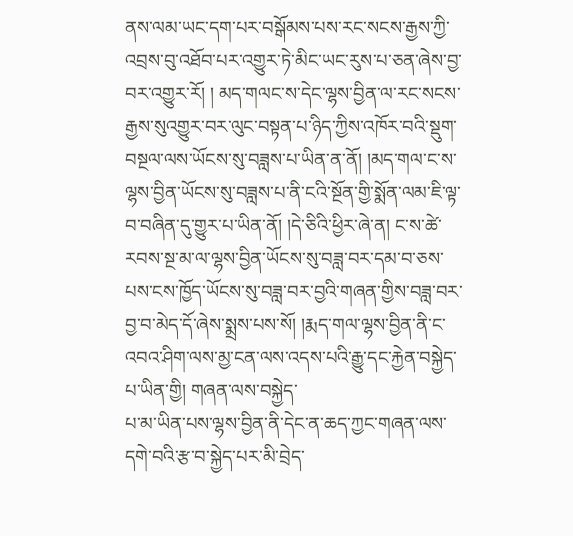ནས་ལམ་ཡང་དག་པར་བསྒོམས་པས་རང་སངས་རྒྱས་ཀྱི་འབྲས་བུ་འཐོབ་པར་འགྱུར་ཏེ་མིང་ཡང་རུས་པ་ཅན་ཞེས་བྱ་བར་འགྱུར་རོ། ། མད་གལང་ས་དེང་ལྷས་བྱིན་ལ་རང་སངས་རྒྱས་སུའགྱུར་བར་ལུང་བསྟན་པ་ཉིད་ཀྱིས་འཁོར་བའི་སྡུག་བསྔལ་ལས་ཡོངས་སུ་བཟླས་པ་ཡིན་ན་ནོ། །མད་གལ་ང་ས་ལྷས་བྱིན་ཡོངས་སུ་བཟླས་པ་ནི་ངའི་སྔོན་གྱི་སྨོན་ལམ་ཇི་ལྟ་བ་བཞིན་དུ་གྱུར་པ་ཡིན་ནོ། །དེ་ཅིའི་ཕྱིར་ཞེ་ན། ང་ས་ཚེ་རབས་སྔ་མ་ལ་ལྷས་བྱིན་ཡོངས་སུ་བཟླ་བར་དམ་བ་ཅས་པས་ངས་ཁྱོད་ཡོངས་སུ་བཟླ་བར་བྱའི་གཞན་གྱིས་བཟླ་བར་བྱ་བ་མེད་དོ་ཞེས་སྨྲས་པས་སོ། །རྨད་གལ་ལྷས་བྱིན་ནི་ང་འབའ་ཤིག་ལས་མྱ་ངན་ལས་འདས་པའི་རྒྱུ་དང་རྐྱེན་བསྐྱེད་པ་ཡིན་གྱི། གཞན་ལས་བསྐྱེད་
པ་མ་ཡིན་པས་ལྷས་བྱིན་ནི་དེང་ན་ཆད་ཀྱང་གཞན་ལས་དགེ་བའི་རྩ་བ་སྐྱེད་པར་མི་བྲེད་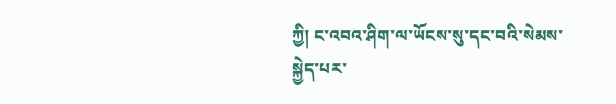ཀྱི། ང་འབའ་ཤིག་ལ་ཡོངས་སུ་དང་བའི་སེམས་སྐྱེད་པར་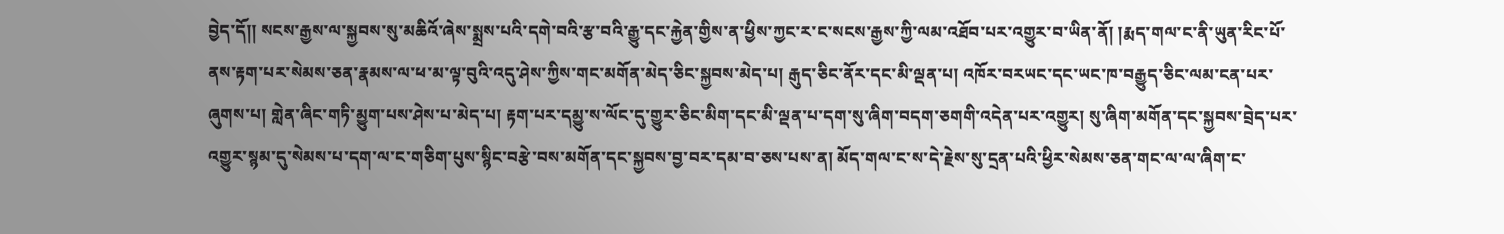བྱེད་དོ།། སངས་རྒྱས་ལ་སྐྱབས་སུ་མཆིའོ་ཞེས་སྨྲས་པའི་དགེ་བའི་རྩ་བའི་རྒྱུ་དང་རྐྱེན་གྱིས་ན་ཕྱིས་ཀྱང་ར་ང་སངས་རྒྱས་ཀྱི་ལམ་འཐོབ་པར་འགྱུར་བ་ཡིན་ནོ། །རྨད་གལ་ང་ནི་ཡུན་རིང་པོ་ནས་རྟག་པར་སེམས་ཅན་རྣམས་ལ་ཕ་མ་ལྟ་བུའི་འདུ་ཤེས་ཀྱིས་གང་མགོན་མེད་ཅིང་སྐྱབས་མེད་པ། རྒུད་ཅིང་ནོར་དང་མི་ལྡན་པ། འཁོར་བརཡང་དང་ཡང་ཁ་བརྒྱུད་ཅིང་ལམ་ངན་པར་ཞུགས་པ། གླེན་ཞིང་གཏི་མྱུག་པས་ཤེས་པ་མེད་པ། རྟག་པར་དམྱུ་ས་ལོང་དུ་གྱུར་ཅིང་མིག་དང་མི་ལྡན་པ་དག་སུ་ཞིག་བདག་ཅགགི་འདེན་པར་འགྱུར། སུ་ཞིག་མགོན་དང་སྐྱབས་བྲེད་པར་འགྱུར་སྙམ་དུ་སེམས་པ་དག་ལ་ང་གཅིག་པུས་སྙིང་བརྩེ་བས་མགོན་དང་སྐྱབས་བྱ་བར་དམ་བ་ཅས་པས་ན། མོད་གལ་ང་ས་དེ་རྗེས་སུ་དྲན་པའི་ཕྱིར་སེམས་ཅན་གང་ལ་ལ་ཞིག་ང་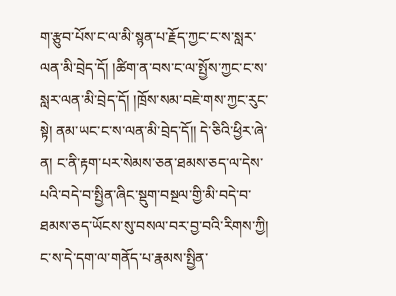ག་རྩུབ་པོས་ང་ལ་མི་སྙན་པ་རྗོད་ཀྱང་ང་ས་སླར་ལན་མི་བྲེད་དོ། །ཚིག་ན་བས་ང་ལ་སྤྱོས་ཀྱང་ང་ས་སླར་ལན་མི་བྲེད་དོ། །ཁྲོས་སམ་བཇེ་གས་ཀྱང་རུང་སྟེ། ནམ་ཡང་ང་ས་ལན་མི་བྲེད་དོ།། དེ་ཅིའི་ཕྱིར་ཞེ་ན། ང་ནི་རྟག་པར་སེམས་ཅན་ཐམས་ཅད་ལ་དེས་པའི་བདེ་བ་སྤྱིན་ཞིང་སྡུག་བསྔལ་གྱི་མི་བདེ་བ་ཐམས་ཅད་ཡོངས་སུ་བསལ་བར་བྱ་བའི་རིགས་ཀྱི། ང་ས་དེ་དག་ལ་གནོད་པ་རྣམས་སྤྱིན་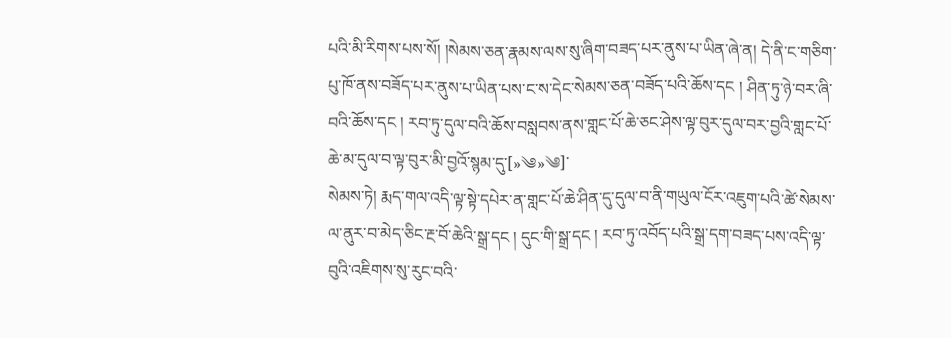པའི་མི་རིགས་པས་སོ། །སེམས་ཅན་རྣམས་ལས་སུ་ཞིག་བཟད་པར་ནུས་པ་ཡིན་ཞེ་ན། དེ་ནི་ང་གཅིག་པུ་ཁོ་ནས་བཟོད་པར་ནུས་པ་ཡིན་པས་ང་ས་དེང་སེམས་ཅན་བཟོད་པའི་ཆོས་དང ། ཤིན་ཏུ་ཉེ་བར་ཞི་བའི་ཆོས་དང ། རབ་ཏུ་དུལ་བའི་ཆོས་བསླབས་ནས་གླང་པོ་ཆེ་ཅང་ཤེས་ལྟ་བུར་དུལ་བར་བྱའི་གླང་པོ་ཆེ་མ་དུལ་བ་ལྟ་བུར་མི་བྱའོ་སྙམ་དུ་[»༄»༄]་
སེམས་ཏེ། རྨད་གལ་འདི་ལྟ་སྟེ་དཔེར་ན་གླང་པོ་ཆེ་ཤིན་དུ་དུལ་བ་ནི་གཡུལ་ངོར་འཇུག་པའི་ཚེ་སེམས་ལ་ནུར་བ་མེད་ཅིང་རྔ་བོ་ཆེའི་སྒྲ་དང ། དུང་གི་སྒྲ་དང ། རབ་ཏུ་འབོད་པའི་སྒྲ་དག་བཟད་པས་འདི་ལྟ་བུའི་འཇིགས་སུ་རུང་བའི་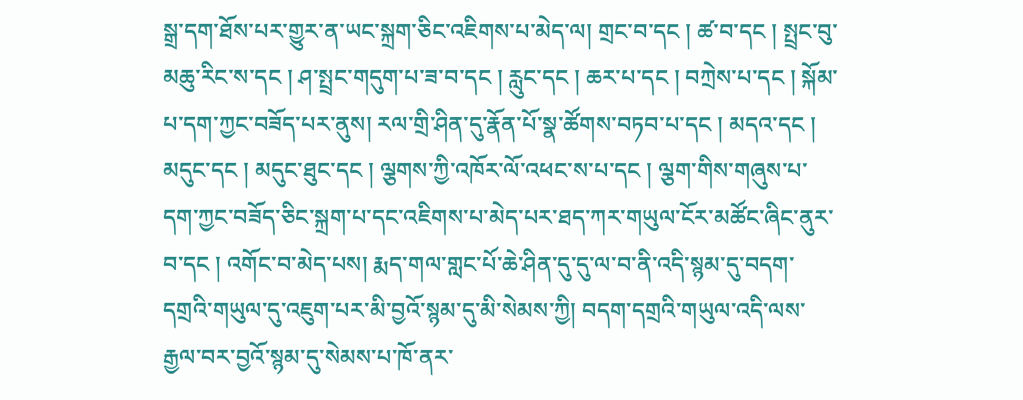སྒྲ་དག་ཐོས་པར་གྱུར་ན་ཡང་སྐྲག་ཅིང་འཇིགས་པ་མེད་ལ། གྲང་བ་དང ། ཚ་བ་དང ། སྤྲང་བུ་མཆུ་རིང་ས་དང ། ཤ་སྤྲང་གདུག་པ་ཟ་བ་དང ། རླུང་དང ། ཆར་པ་དང ། བཀྲེས་པ་དང ། སྐོམ་པ་དག་ཀྱང་བཟོད་པར་ནུས། རལ་གྲི་ཤིན་དུ་རྣོན་པོ་སྣ་ཚོགས་བཏབ་པ་དང ། མདའ་དང ། མདུང་དང ། མདུང་ཐུང་དང ། ལྕགས་ཀྱི་འཁོར་ལོ་འཕང་ས་པ་དང ། ལྕག་གིས་གཞུས་པ་དག་ཀྱང་བཟོད་ཅིང་སྐྲག་པ་དང་འཇིགས་པ་མེད་པར་ཐད་ཀར་གཡུལ་ངོར་མཚོང་ཞིང་ནུར་བ་དང ། འགོང་བ་མེད་པས། རྨད་གལ་གླང་པོ་ཆེ་ཤིན་དུ་དུ་ལ་བ་ནི་འདི་སྙམ་དུ་བདག་དགྲའི་གཡུལ་དུ་འཇུག་པར་མི་བྱའོ་སྙམ་དུ་མི་སེམས་ཀྱི། བདག་དགྲའི་གཡུལ་འདི་ལས་རྒྱལ་བར་བྱའོ་སྙམ་དུ་སེམས་པ་ཁོ་ནར་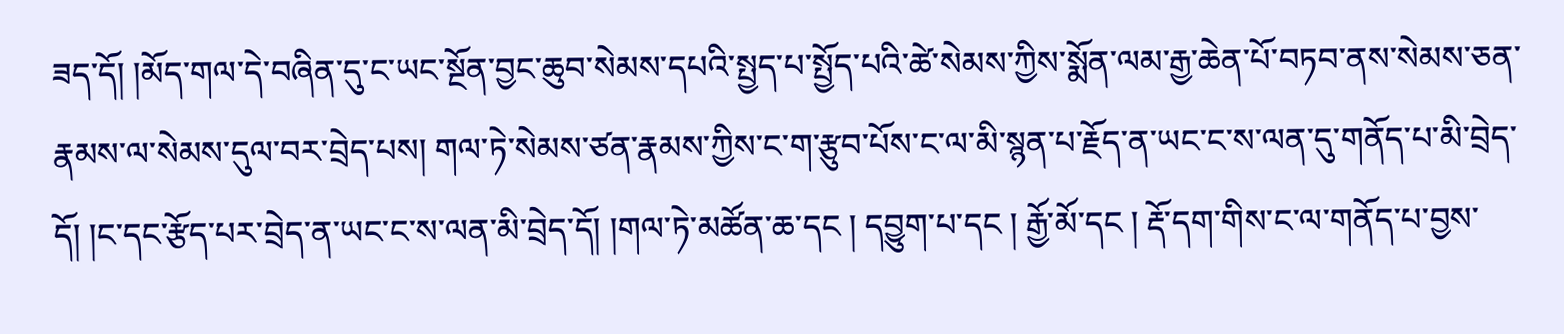ཟད་དོ། །མོད་གལ་དེ་བཞིན་དུ་ང་ཡང་སྔོན་བྱང་ཆུབ་སེམས་དཔའི་སྤྱད་པ་སྤྱོད་པའི་ཚེ་སེམས་ཀྱིས་སྨོན་ལམ་རྒྱ་ཆེན་པོ་བཏབ་ནས་སེམས་ཅན་རྣམས་ལ་སེམས་དུལ་བར་བྲེད་པས། གལ་ཏེ་སེམས་ཙན་རྣམས་ཀྱིས་ང་ག་རྩུབ་པོས་ང་ལ་མི་སྙན་པ་རྗོད་ན་ཡང་ང་ས་ལན་དུ་གནོད་པ་མི་བྲེད་དོ། །ང་དང་རྩོད་པར་བྲེད་ན་ཡང་ང་ས་ལན་མི་བྲེད་དོ། །གལ་ཏེ་མཚོན་ཆ་དང ། དབྱུག་པ་དང ། རྒྱོ་མོ་དང ། རྡོ་དག་གིས་ང་ལ་གནོད་པ་བྱས་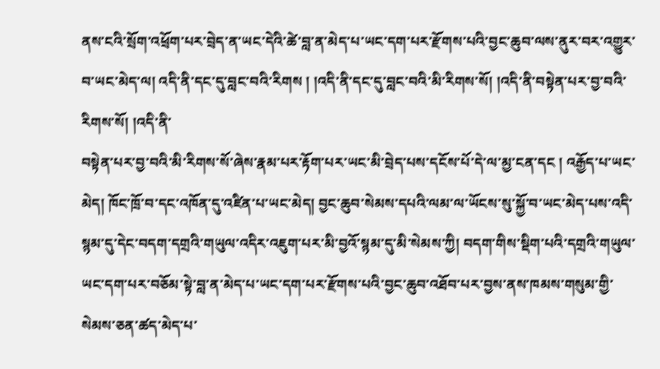ནས་ངའི་སྲོག་འཕྲོག་པར་བྲེད་ན་ཡང་དེའི་ཚེ་བླ་ན་མེད་པ་ཡང་དག་པར་རྫོགས་པའི་བྱང་ཆུབ་ལས་ནུར་བར་འགྱུར་བ་ཡང་མེད་ལ། འདི་ནི་དང་དུ་བླང་བའི་རིགས ། །འདི་ནི་དང་དུ་བླང་བའི་མི་རིགས་སོ། །འདི་ནི་བསྟེན་པར་བྱ་བའི་རིགས་སོ། །འདི་ནི་
བསྟེན་པར་བྱ་བའི་མི་རིགས་སོ་ཞེས་རྣམ་པར་རྟོག་པར་ཡང་མི་བྲེད་པས་དངོས་པོ་དེ་ལ་མྱ་ངན་དང ། འརྒྱོད་པ་ཡང་མེད། ཁོང་ཁྲོ་བ་དང་འཁོན་དུ་འཛིན་པ་ཡང་མེད། བྱང་ཆུབ་སེམས་དཔའི་ལམ་ལ་ཡོངས་སུ་སྐྱོ་བ་ཡང་མེད་པས་འདི་སྙམ་དུ་དེང་བདག་དགྲའི་གཡུལ་འདིར་འཇུག་པར་མི་བྱའོ་སྙམ་དུ་མི་སེམས་ཀྱི། བདག་གིས་སྡིག་པའི་དགྲའི་གཡུལ་ཡང་དག་པར་བཅོམ་སྟེ་བླ་ན་མེད་པ་ཡང་དག་པར་རྫོགས་པའི་བྱང་ཆུབ་འཐོབ་པར་བྱས་ནས་ཁམས་གསུམ་གྱི་སེམས་ཅན་ཚད་མེད་པ་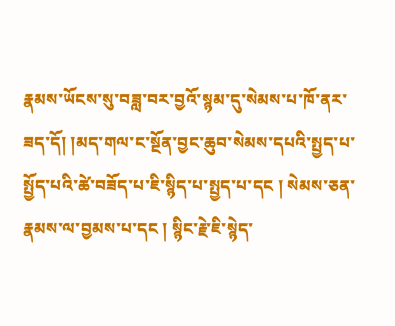རྣམས་ཡོངས་སུ་བཟླ་བར་བྱའོ་སྙམ་དུ་སེམས་པ་ཁོ་ནར་ཟད་དོ། །མད་གལ་ང་སྔོན་བྱང་ཆུབ་སེམས་དཔའི་སྤྱད་པ་སྤྱོད་པའི་ཚེ་བཟོད་པ་ཇི་སྙིད་པ་སྤྱད་པ་དང ། སེམས་ཅན་རྣམས་ལ་བྱམས་པ་དང ། སྙིང་རྗེ་ཇི་སྙེད་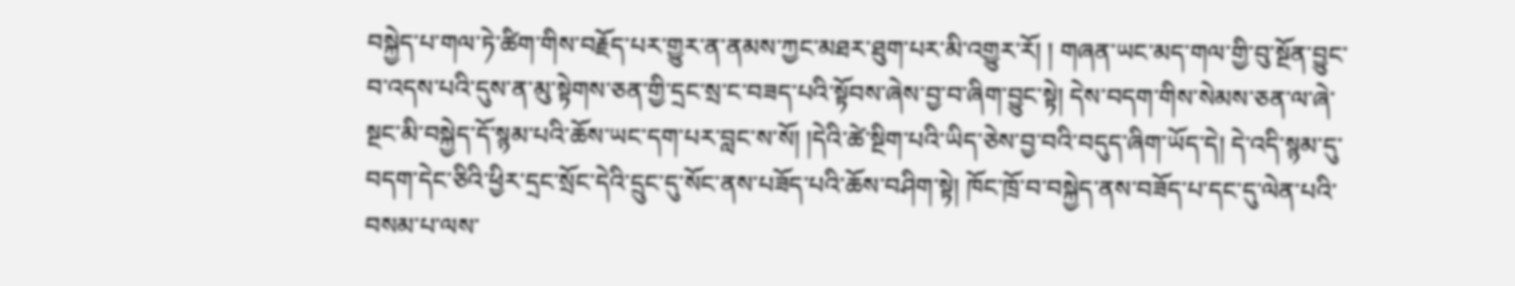བསྐྱེད་པ་གལ་ཏེ་ཚིག་གིས་བརྗོད་པར་གྱུར་ན་ནམས་ཀྱང་མཐར་ཐུག་པར་མི་འགྱུར་རོ། ། གཞན་ཡང་མད་གལ་གྱི་བུ་སྔོན་བྱུང་བ་འདས་པའི་དུས་ན་མུ་སྟེགས་ཅན་གྱི་དྲང་སྲ་ང་བཟད་པའི་སྟོབས་ཞེས་བྱ་བ་ཞིག་བྱུང་སྟེ། དེས་བདག་གིས་སེམས་ཅན་ལ་ཞེ་སྔང་མི་བསྐྱེད་དོ་སྙམ་པའི་ཆོས་ཡང་དག་པར་བླང་ས་སོ། །དེའི་ཚེ་སྔིག་པའི་ཡིད་ཅེས་བྱ་བའི་བདུད་ཞིག་ཡོད་དེ། དེ་འདི་སྙམ་དུ་བདག་དེང་ཅིའི་ཕྱིར་དྲང་སྲོང་དེའི་དྲུང་དུ་སོང་ནས་པཟོད་པའི་ཆོས་བཤིག་སྟེ། ཁོང་ཁྲོ་བ་བསྐྱེད་ནས་བཟོད་པ་དང་དུ་ལེན་པའི་བསམ་པ་ལས་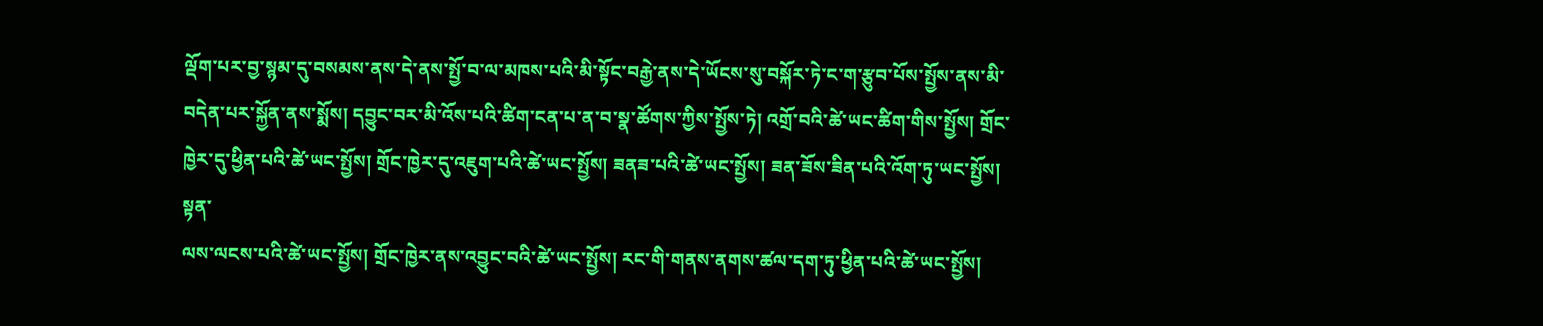ལྡོག་པར་བྱ་སྙམ་དུ་བསམས་ནས་དེ་ནས་སྤྱོ་བ་ལ་མཁས་པའི་མི་སྟོང་བརྒྱེ་ནས་དེ་ཡོངས་སུ་བསྐོར་ཏེ་ང་ག་རྩུབ་པོས་སྤྱོས་ནས་མི་བདེན་པར་སྐྱོན་ནས་སྨོས། དབྱུང་བར་མི་འོས་པའི་ཚིག་ངན་པ་ན་བ་སྣ་ཚོགས་ཀྱིས་སྤྱོས་ཏེ། འགྲོ་བའི་ཚེ་ཡང་ཚིག་གིས་སྤྱོས། གྲོང་ཁྱེར་དུ་ཕྱིན་པའི་ཚེ་ཡང་སྤྱོས། གྲོང་ཁྱེར་དུ་འཇུག་པའི་ཚེ་ཡང་སྤྱོས། ཟནཟ་པའི་ཚེ་ཡང་སྤྱོས། ཟན་ཟོས་ཟིན་པའི་འོག་ཏུ་ཡང་སྤྱོས། སྟན་
ལས་ལངས་པའི་ཚེ་ཡང་སྤྱོས། གྲོང་ཁྱེར་ནས་འབྱུང་བའི་ཚེ་ཡང་སྤྱོས། རང་གི་གནས་ནགས་ཚལ་དག་ཏུ་ཕྱིན་པའི་ཚེ་ཡང་སྤྱོས།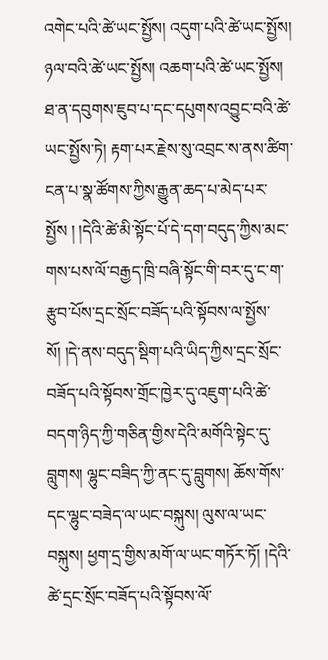འགེང་པའི་ཚེ་ཡང་སྤྱོས། འདུག་པའི་ཚེ་ཡང་སྤྱོས། ཉལ་བའི་ཚེ་ཡང་སྤྱོས། འཆག་པའི་ཚེ་ཡང་སྤྱོས། ཐ་ན་དབུགས་ཇུབ་པ་དང་དཔུགས་འབྱུང་བའི་ཚེ་ཡང་སྤྱོས་ཏེ། རྟག་པར་རྗེས་སུ་འབྲང་ས་ནས་ཚིག་ངན་པ་སྣ་ཚོགས་ཀྱིས་རྒྱུན་ཆད་པ་མེད་པར་སྤྱོས ། །དེའི་ཚེ་མི་སྟོང་པོ་དེ་དག་བདུད་ཀྱིས་མང་གས་པས་ལོ་བརྒྱད་ཁྲི་བཞི་སྟོང་གི་བར་དུ་ང་ག་རྩུབ་པོས་དྲང་སྲོང་བཟོད་པའི་སྟོབས་ལ་སྤྱོས་སོ། །དེ་ནས་བདུད་སྡིག་པའི་ཡིད་ཀྱིས་དྲང་སྲོང་བཟོད་པའི་སྟོབས་གྲོང་ཁྱེར་དུ་འཇུག་པའི་ཚེ་བདག་ཉིད་ཀྱི་གཅིན་གྱིས་དེའི་མགོའི་སྟེང་དུ་བླུགས། ལྷུང་བཟིད་ཀྱི་ནང་དུ་བླུགས། ཆོས་གོས་དང་ལྷུང་བཟེད་ལ་ཡང་བསྐུས། ལུས་ལ་ཡང་བསྐུས། ཕྱག་དྲ་གྱིས་མགོ་ལ་ཡང་གཏོར་ཏོ། །དེའི་ཚེ་དྲང་སྲོང་བཟོད་པའི་སྟོབས་ལོ་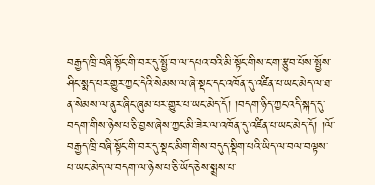བརྒྱད་ཁྲི་བཞི་སྟོང་གི་བར་དུ་སྤྱོ་བ་ལ་དཔའ་བའི་མི་སྟོང་གིས་ང་ག་རྩུབ་པོས་སྤྱོས་ཤིང་སྨད་པར་གྱུར་ཀྱང་དེའི་སེམས་ལ་ཞེ་སྡང་དང་འཁོན་དུ་འཛིན་པ་ཡང་མེད་ལ་ཐ་ན་སེམས་ལ་ནུར་ཞིང་ཞུམ་པར་གྱུར་པ་ཡང་མེད་དོ། །བདག་ཉིད་ཀྱང་འདི་སྐད་དུ་བདག་གིས་ཉེས་པ་ཅི་བྱས་ཞེས་ཀྱང་མི་ཟེར་ལ་འཁོན་དུ་འཛིན་པ་ཡང་མེད་དོ། །ལོ་བརྒྱད་ཁྲི་བཞི་སྟོང་གི་བར་དུ་སྡང་མིག་གིས་བདུད་སྡིག་པའི་ཡིད་ལ་བལ་བལྟས་པ་ཡང་མེད་ལ་བདག་ལ་ཉེས་པ་ཅི་ཡོད་ཅེས་སྨྲས་པ་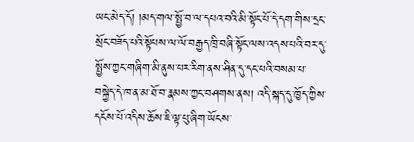ཡང་མེད་དོ། །མད་གལ་སྤྱོ་བ་ལ་དཔའ་བའི་མི་སྟོང་པོ་དེ་དག་གིས་དྲང་སྲོང་བཟོད་པའི་སྟོཔས་ལ་ལོ་བརྒྱད་ཁྲི་བཞི་སྟོང་ལས་འདས་པའི་བར་དུ་སྤྱོས་ཀྱང་གཞིག་མི་ནུས་པར་རིག་ནས་ཤིན་དུ་དང་པའི་བསམ་པ་བསྐྱེད་དེ་ཁ་ན་མ་ཐོ་བ་རྣམས་ཀྱང་བཤགས་ནས། འདི་སྐད་དུ་ཁྱོད་ཀྱིས་དངོས་པོ་འདིས་ཆོས་ཇི་ལྟ་པུ་ཞིག་ཡོངས་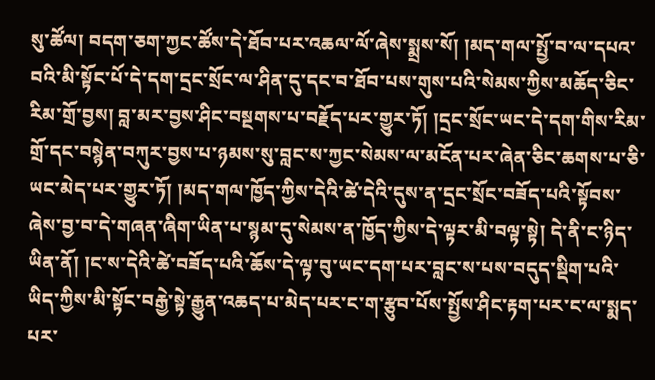སུ་ཚོལ། བདག་ཅག་ཀྱང་ཚོས་དེ་ཐོབ་པར་འཆལ་ལོ་ཞེས་སྨྲས་སོ། །མད་གལ་སྤྱོ་བ་ལ་དཔའ་བའི་མི་སྟོང་པོ་དེ་དག་དྲང་སྲོང་ལ་ཤིན་དུ་དང་བ་ཐོབ་པས་གུས་པའི་སེམས་ཀྱིས་མཆོད་ཅིང་རིམ་གྲོ་བྱས། བླ་མར་བྱས་ཤིང་བསྔགས་པ་བརྗོད་པར་གྱུར་ཏོ། །དྲང་སྲོང་ཡང་དེ་དག་གིས་རིམ་གྲོ་དང་བསྙེན་བཀུར་བྱས་པ་ཉམས་སུ་བླང་ས་ཀྱང་སེམས་ལ་མངོན་པར་ཞེན་ཅིང་ཆགས་པ་ཅི་ཡང་མེད་པར་གྱུར་ཏོ། །མད་གལ་ཁྱོད་ཀྱིས་དེའི་ཚེ་དེའི་དུས་ན་དྲང་སྲོང་བཟོད་པའི་སྟོབས་ཞེས་བྱ་བ་དེ་གཞན་ཞིག་ཡིན་པ་སྙམ་དུ་སེམས་ན་ཁྱོད་ཀྱིས་དེ་ལྟར་མི་བལྟ་སྟེ། དེ་ནི་ང་ཉིད་ཡིན་ནོ། །ང་ས་དེའི་ཚེ་བཟོད་པའི་ཆོས་དེ་ལྟ་བུ་ཡང་དག་པར་བླང་ས་པས་བདུད་སྡིག་པའི་ཡིད་ཀྱིས་མི་སྟོང་བརྒྱེ་སྟེ་རྒྱུན་འཆད་པ་མེད་པར་ང་ག་རྩུབ་པོས་སྤྱོས་ཤིང་རྟག་པར་ང་ལ་སྨད་པར་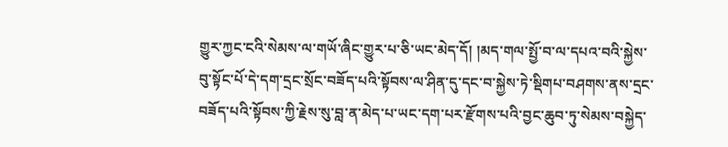གྱུར་ཀྱང་ངའི་སེམས་ལ་གཡོ་ཞིང་གྱུར་པ་ཅི་ཡང་མེད་དོ། །མད་གལ་སྤྱོ་བ་ལ་དཔའ་བའི་སྐྱེས་བུ་སྟོང་པོ་དེ་དག་དྲང་སྲོང་བཟོད་པའི་སྟོབས་ལ་ཤིན་དུ་དང་བ་སྐྱེས་ཏེ་སྡིགཔ་བཤགས་ནས་དྲང་བཟོད་པའི་སྟོབས་ཀྱི་རྗེས་སུ་བླ་ན་མེད་པ་ཡང་དག་པར་རྫོགས་པའི་བྱང་ཆུབ་ཏུ་སེམས་བསྐྱེད་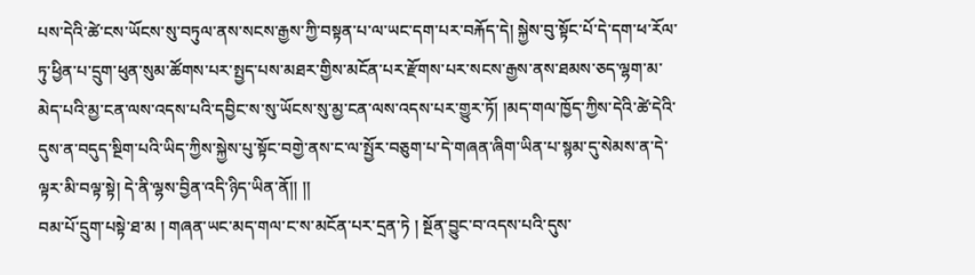པས་དེའི་ཚེ་ངས་ཡོངས་སུ་བཏུལ་ནས་སངས་རྒྱས་ཀྱི་བསྟན་པ་ལ་ཡང་དག་པར་བརྐོད་དེ། སྐྱེས་བུ་སྟོང་པོ་དེ་དག་ཕ་རོལ་ཏུ་ཕྱིན་པ་དྲུག་ཕུན་སུམ་ཚོགས་པར་སྤྱད་པས་མཐར་གྱིས་མངོན་པར་རྫོགས་པར་སངས་རྒྱས་ནས་ཐམས་ཅད་ལྷག་མ་མེད་པའི་མྱ་ངན་ལས་འདས་པའི་དབྱིང་ས་སུ་ཡོངས་སུ་མྱ་ངན་ལས་འདས་པར་གྱུར་ཏོ། །མད་གལ་ཁྱོད་ཀྱིས་དེའི་ཚེ་དེའི་དུས་ན་བདུད་སྔིག་པའི་ཡིད་ཀྱིས་སྐྱེས་པུ་སྟོང་བགྱེ་ནས་ང་ལ་སྤྱོར་བཅུག་པ་དེ་གཞན་ཞིག་ཡིན་པ་སྙམ་དུ་སེམས་ན་དེ་ལྟར་མི་བལྟ་སྟེ། དེ་ནི་ལྷས་བྱིན་འདི་ཉིད་ཡིན་ནོ།། །།
བམ་པོ་དྲུག་པསྟེ་ཐ་མ ། གཞན་ཡང་མད་གལ་ང་ས་མངོན་པར་དྲན་ཏེ ། སྔོན་བྱུང་བ་འདས་པའི་དུས་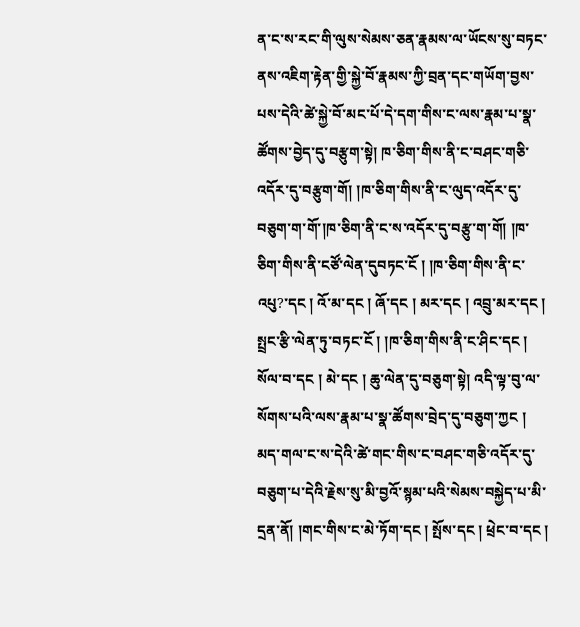ན་ང་ས་རང་གི་ལུས་སེམས་ཅན་རྣམས་ལ་ཡོངས་སུ་བཏང་ནས་འཇིག་རྟེན་གྱི་སྐྱེ་བོ་རྣམས་ཀྱི་བྲན་དང་གཡོག་བྱས་པས་དེའི་ཚེ་སྐྱེ་བོ་མང་པོ་དེ་དག་གིས་ང་ལས་རྣམ་པ་སྣ་ཚོགས་བྱེད་དུ་བརྩུག་སྟེ། ཁ་ཅིག་གིས་ནི་ང་བཤང་གཅི་འདོར་དུ་བརྩུག་གོ། །ཁ་ཅིག་གིས་ནི་ང་ལུད་འདོར་དུ་བཅུག་ག་གོ་།ཁ་ཅིག་ནི་ང་ས་འདོར་དུ་བརྩུ་ག་གོ། །ཁ་ཅིག་གིས་ནི་ངཙོ་ལེན་དུབཏང་ངོ ། །ཁ་ཅིག་གིས་ནི་ང་འཔུ?་དང ། འོ་མ་དང ། ཞོ་དང ། མར་དང ། འབྲུ་མར་དང ། སྤྲང་རྩི་ལེན་ཏུ་བཏང་ངོ ། །ཁ་ཅིག་གིས་ནི་ང་ཤིང་དང ། སོལ་བ་དང ། མེ་དང ། ཆུ་ལེན་དུ་བཅུག་སྟེ། འདི་ལྟ་བུ་ལ་སོགས་པའི་ལས་རྣམ་པ་སྣ་ཚོགས་བྲེད་དུ་བཅུག་ཀྱང ། མད་གལ་ང་ས་དེའི་ཚེ་གང་གིས་ང་བཤང་གཅི་འདོར་དུ་བཅུག་པ་དེའི་རྗེས་སུ་མི་བྱའོ་སྙམ་པའི་སེམས་བསྐྱེད་པ་མི་དྲན་ནོ། །གང་གིས་ང་མེ་ཏོག་དང ། སྤོས་དང ། ཕྲེང་བ་དང །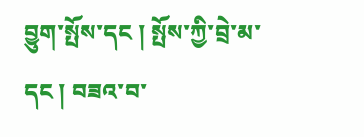བྱུག་སྤོས་དང ། སྤོས་ཀྱི་བྲེ་མ་དང ། བཟའ་བ་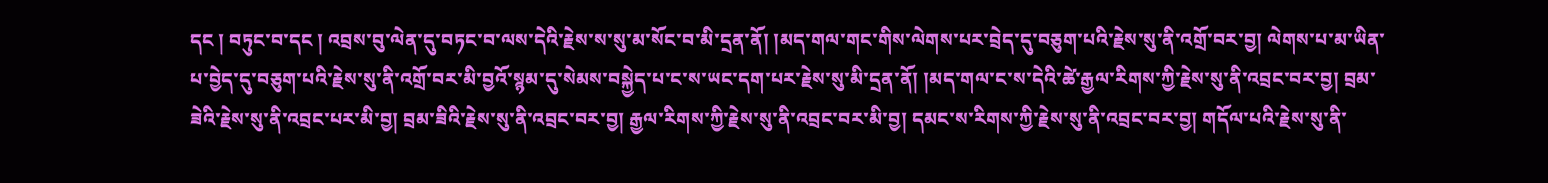དང ། བཏུང་བ་དང ། འབྲས་བུ་ལེན་དུ་བཏང་བ་ལས་དེའི་རྗེས་ས་སུ་མ་སོང་བ་མི་དྲན་ནོ། །མད་གལ་གང་གིས་ལེགས་པར་བྲེད་དུ་བཅུག་པའི་རྗེས་སུ་ནི་འགྲོ་བར་བྱ། ལེགས་པ་མ་ཡིན་པ་བྱེད་དུ་བཅུག་པའི་རྗེས་སུ་ནི་འགྲོ་བར་མི་བྱའོ་སྙམ་དུ་སེམས་བསྐྱེད་པ་ང་ས་ཡང་དག་པར་རྗེས་སུ་མི་དྲན་ནོ། །མད་གལ་ང་ས་དེའི་ཚེ་རྒྱལ་རིགས་ཀྱི་རྗེས་སུ་ནི་འབྲང་བར་བྱ། བྲམ་ཟེའི་རྗེས་སུ་ནི་འབྲང་པར་མི་བྱ། བྲམ་ཟིའི་རྗེས་སུ་ནི་འབྲང་བར་བྱ། རྒྱལ་རིགས་ཀྱི་རྗེས་སུ་ནི་འབྲང་བར་མི་བྱ། དམང་ས་རིགས་ཀྱི་རྗེས་སུ་ནི་འབྲང་བར་བྱ། གདོལ་པའི་རྗེས་སུ་ནི་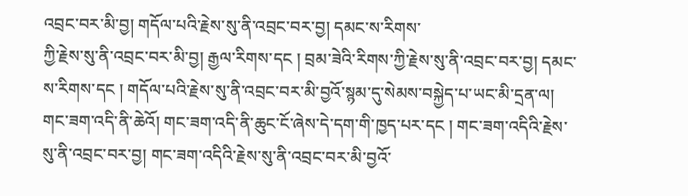འབྲང་བར་མི་བྱ། གདོལ་པའི་རྗེས་སུ་ནི་འབྲང་བར་བྱ། དམང་ས་རིགས་
ཀྱི་རྗེས་སུ་ནི་འབྲང་བར་མི་བྱ། རྒྱལ་རིགས་དང ། བྲམ་ཟེའི་རིགས་ཀྱི་རྗེས་སུ་ནི་འབྲང་བར་བྱ། དམང་ས་རིགས་དང ། གདོལ་པའི་རྗེས་སུ་ནི་འབྲང་བར་མི་བྱའོ་སྙམ་དུ་སེམས་བསྐྱེད་པ་ཡང་མི་དྲན་ལ། གང་ཟག་འདི་ནི་ཆེའོ། གང་ཟག་འདི་ནི་ཆུང་ངོ་ཞེས་དེ་དག་གི་ཁྱད་པར་དང ། གང་ཟག་འདིའི་རྗེས་སུ་ནི་འབྲང་བར་བྱ། གང་ཟག་འདིའི་རྗེས་སུ་ནི་འབྲང་བར་མི་བྱའོ་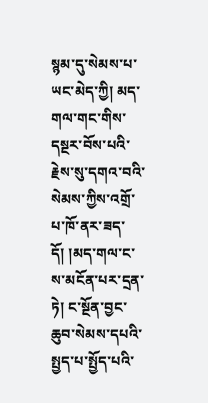སྙམ་དུ་སེམས་པ་ཡང་མེད་ཀྱི། མད་གལ་གང་གིས་དསྔར་བོས་པའི་རྗེས་སུ་དགའ་བའི་སེམས་ཀྱིས་འགྲོ་པ་ཁོ་ནར་ཟད་དོ། །མད་གལ་ང་ས་མངོན་པར་དྲན་ཏེ། ང་སྔོན་བྱང་ཆུབ་སེམས་དཔའི་སྤྱད་པ་སྤྱོད་པའི་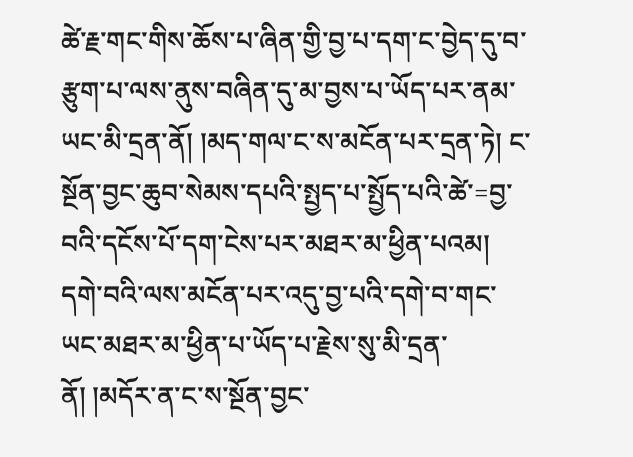ཚེ་རྗ་གང་གིས་ཆོས་པ་ཞིན་གྱི་བྱ་པ་དག་ང་བྱེད་དུ་བ་རྩུག་པ་ལས་ནུས་བཞིན་དུ་མ་བྱས་པ་ཡོད་པར་ནམ་ཡང་མི་དྲན་ནོ། །མད་གལ་ང་ས་མངོན་པར་དྲན་ཏེ། ང་སྔོན་བྱང་ཆུབ་སེམས་དཔའི་སྤྱད་པ་སྤྱོད་པའི་ཚེ་=བྱ་བའི་དངོས་པོ་དག་ངེས་པར་མཐར་མ་ཕྱིན་པའམ། དགེ་བའི་ལས་མངོན་པར་འདུ་བྱ་པའི་དགེ་བ་གང་ཡང་མཐར་མ་ཕྱིན་པ་ཡོད་པ་རྗེས་སུ་མི་དྲན་ནོ། །མདོར་ན་ང་ས་སྔོན་བྱང་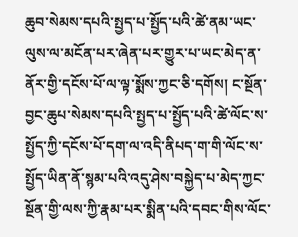ཆུབ་སེམས་དཔའི་སྤྱད་པ་སྤྱོད་པའི་ཚེ་ནམ་ཡང་ལུས་ལ་མངོན་པར་ཞེན་པར་གྱུར་པ་ཡང་མེད་ན་ནོར་གྱི་དངོས་པོ་ལ་ལྟ་སྨོས་ཀྱང་ཅི་དགོས། ང་སྔོན་བྱང་ཆུཔ་སེམས་དཔའི་སྤྱད་པ་སྤྱོད་པའི་ཚེ་ལོང་ས་སྤྱོད་ཀྱི་དངོས་པོ་དག་ལ་འདི་ནིཔད་ག་གི་ལོང་ས་སྤྱོད་ཡིན་ནོ་སྙམ་པའི་འདུ་ཤེས་བསྐྱེད་པ་མེད་ཀྱང་སྔོན་གྱི་ལས་ཀྱི་རྣམ་པར་སྨིན་པའི་དབང་གིས་ལོང་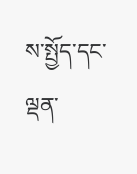ས་སྤྱོད་དང་ལྡན་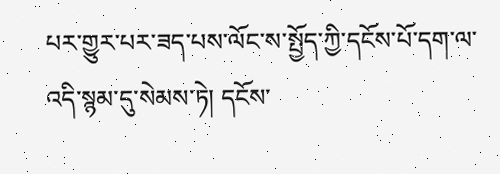པར་གྱུར་པར་ཟད་པས་ལོང་ས་སྤྱོད་ཀྱི་དངོས་པོ་དག་ལ་འདི་སྙམ་དུ་སེམས་ཏེ། དངོས་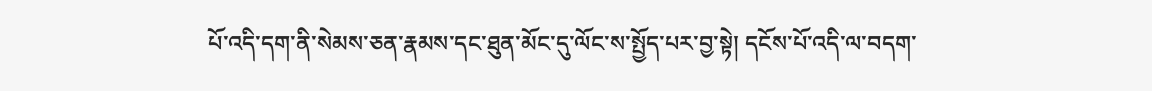པོ་འདི་དག་ནི་སེམས་ཅན་རྣམས་དང་ཐུན་མོང་དུ་ལོང་ས་སྤྱོད་པར་བྱ་སྟེ། དངོས་པོ་འདི་ལ་བདག་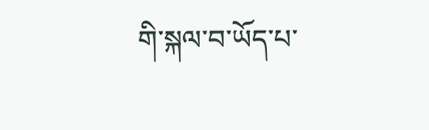གི་སྐལ་བ་ཡོད་པ་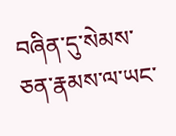བཞིན་དུ་སེམས་ཅན་རྣམས་ལ་ཡང་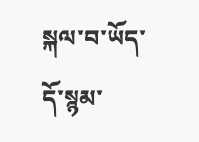སྐལ་བ་ཡོད་དོ་སྙམ་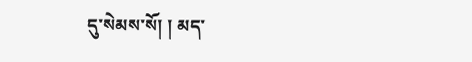དུ་སེམས་སོ། ། མད་